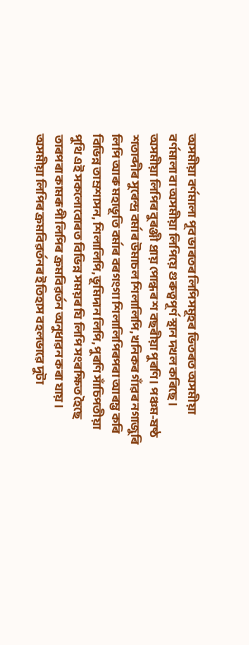অসমীয়া বৰ্ণমালা পূব ভাৰতৰ লিপিসমূহৰ ভিতৰত অসমীয়া বৰ্ণমালা বা অসমীয়া লিপিয়ে গুৰুত্বপূৰ্ণ স্থান দখল কৰিছে। অসমীয়া লিপিৰ বুৰঞ্জী প্ৰায় পোন্ধৰ শ বছৰীয়া পুৰণি। পঞ্চম-ষষ্ঠ শতাব্দীৰ সুৰেন্দ্ৰ বৰ্মাৰ উমাচল শিলালিপি, খনিকৰ গাঁৱৰ নগাজুৰি লিপি আৰু মহাভূতি বৰ্মাৰ বৰগংগা শিলালিপিৰপৰা আৰম্ভ কৰি বিভিন্ন তাম্ৰশাসন, শিলালিপি, ভূমিদান লিপি, পুৰণি সাঁচিপতীয়া পুথি এই সকলোবোৰত বিভিন্ন সময়ৰ যি লিপি সংৰক্ষিত হৈছে তাৰপৰা কামৰূপী লিপিৰ ক্ৰমবিৱৰ্তন অনুধাৱন কৰা যায়। অসমীয়া লিপিৰ ক্ৰমবিৱৰ্তনৰ ইতিহাস বহলভাৱে দুটা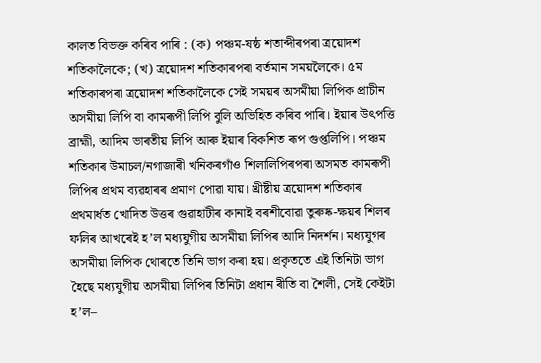কালত বিভক্ত কৰিব পাৰি : (ক) পঞ্চম-ষষ্ঠ শতাব্দীৰপৰা ত্ৰয়োদশ শতিকালৈকে; (খ) ত্ৰয়োদশ শতিকাৰপৰা বৰ্তমান সময়লৈকে। ৫ম শতিকাৰপৰা ত্ৰয়োদশ শতিকালৈকে সেই সময়ৰ অসমীয়া লিপিক প্ৰাচীন অসমীয়া লিপি বা কামৰূপী লিপি বুলি অভিহিত কৰিব পাৰি। ইয়াৰ উৎপত্তি ব্ৰাহ্মী, আদিম ভাৰতীয় লিপি আৰু ইয়াৰ বিকশিত ৰূপ গুপ্তলিপি। পঞ্চম শতিকাৰ উমাচল/নগাজাৰী খনিকৰগাঁও শিলালিপিৰপৰা অসমত কামৰূপী লিপিৰ প্ৰথম ব্যৱহাৰৰ প্ৰমাণ পোৱা যায়। খ্ৰীষ্টীয় ত্ৰয়োদশ শতিকাৰ প্ৰথমাৰ্ধত খোদিত উত্তৰ গুৱাহাটীৰ কানাই বৰশীবোৱা তুৰুষ্ক-ক্ষয়ৰ শিলৰ ফলিৰ আখৰেই হ’ল মধ্যযুগীয় অসমীয়া লিপিৰ আদি নিদৰ্শন। মধ্যযুগৰ অসমীয়া লিপিক থোৰতে তিনি ভাগ কৰা হয়। প্ৰকৃততে এই তিনিটা ভাগ হৈছে মধ্যযুগীয় অসমীয়া লিপিৰ তিনিটা প্ৰধান ৰীতি বা শৈলী, সেই কেইটা হ’ল–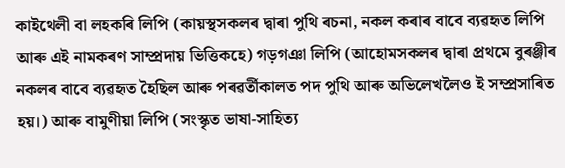কাইথেলী বা লহকৰি লিপি (কায়স্থসকলৰ দ্বাৰা পুথি ৰচনা, নকল কৰাৰ বাবে ব্যৱহৃত লিপি আৰু এই নামকৰণ সাম্প্ৰদায় ভিত্তিকহে) গড়গঞা লিপি (আহোমসকলৰ দ্বাৰা প্ৰথমে বুৰঞ্জীৰ নকলৰ বাবে ব্যৱহৃত হৈছিল আৰু পৰৱৰ্তীকালত পদ পুথি আৰু অভিলেখলৈও ই সম্প্ৰসাৰিত হয়।) আৰু বামুণীয়া লিপি (সংস্কৃত ভাষা-সাহিত্য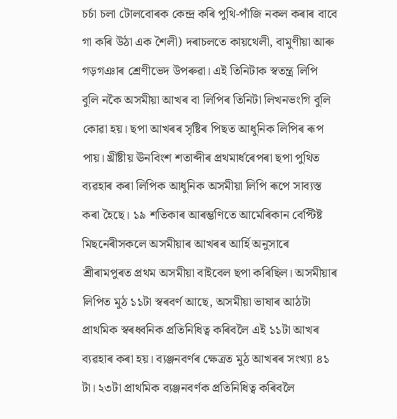চৰ্চা চলা টোলবোৰক কেন্দ্ৰ কৰি পুথি-পাঁজি নকল কৰাৰ বাবে গা কৰি উঠা এক শৈলী) দৰাচলতে কায়থেলী, বামুণীয়া আৰু গড়গঞাৰ শ্ৰেণীভেদ উপৰুৱা। এই তিনিটাক স্বতন্ত্র লিপি বুলি নকৈ অসমীয়া আখৰ বা লিপিৰ তিনিটা লিখনভংগি বুলি কোৱা হয়। ছপা আখৰৰ সৃষ্টিৰ পিছত আধুনিক লিপিৰ ৰূপ পায়। খ্ৰীষ্টীয় ঊনবিংশ শতাব্দীৰ প্ৰথমার্ধৰেপৰা ছপা পুথিত ব্যৱহাৰ কৰা লিপিক আধুনিক অসমীয়া লিপি ৰূপে সাব্যস্ত কৰা হৈছে। ১৯ শতিকাৰ আৰম্ভণিতে আমেৰিকান বেপ্টিষ্ট মিছনেৰীসকলে অসমীয়াৰ আখৰৰ আৰ্হি অনুসাৰে শ্ৰীৰামপুৰত প্ৰথম অসমীয়া বাইবেল ছপা কৰিছিল। অসমীয়াৰ লিপিত মুঠ ১১টা স্বৰবৰ্ণ আছে, অসমীয়া ভাষাৰ আঠটা প্ৰাথমিক স্বৰধ্বনিক প্ৰতিনিধিত্ব কৰিবলৈ এই ১১টা আখৰ ব্যৱহাৰ কৰা হয়। ব্যঞ্জনবৰ্ণৰ ক্ষেত্ৰত মুঠ আখৰৰ সংখ্যা ৪১ টা। ২৩টা প্ৰাথমিক ব্যঞ্জনবৰ্ণক প্ৰতিনিধিত্ব কৰিবলৈ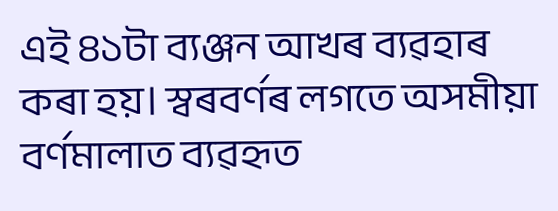এই ৪১টা ব্যঞ্জন আখৰ ব্যৱহাৰ কৰা হয়। স্বৰবৰ্ণৰ লগতে অসমীয়া বৰ্ণমালাত ব্যৱহৃত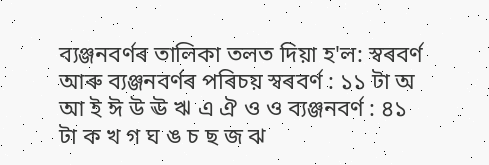ব্যঞ্জনবৰ্ণৰ তালিকা তলত দিয়া হ'ল: স্বৰবৰ্ণ আৰু ব্যঞ্জনবৰ্ণৰ পৰিচয় স্বৰবৰ্ণ : ১১ টা অ আ ই ঈ উ ঊ ঋ এ ঐ ও ও ব্যঞ্জনবৰ্ণ : ৪১ টা ক খ গ ঘ ঙ চ ছ জ ঝ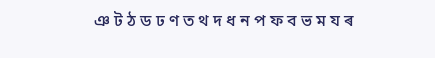ঞ ট ঠ ড ঢ ণ ত থ দ ধ ন প ফ ব ভ ম য ৰ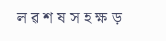ল ৱ শ ষ স হ ক্ষ ড়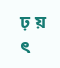ঢ় য় ৎ